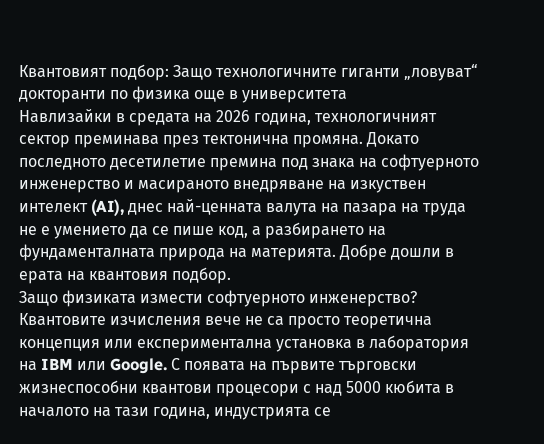Квантовият подбор: Защо технологичните гиганти „ловуват“ докторанти по физика още в университета
Навлизайки в средата на 2026 година, технологичният сектор преминава през тектонична промяна. Докато последното десетилетие премина под знака на софтуерното инженерство и масираното внедряване на изкуствен интелект (AI), днес най-ценната валута на пазара на труда не е умението да се пише код, а разбирането на фундаменталната природа на материята. Добре дошли в ерата на квантовия подбор.
Защо физиката измести софтуерното инженерство?
Квантовите изчисления вече не са просто теоретична концепция или експериментална установка в лаборатория на IBM или Google. С появата на първите търговски жизнеспособни квантови процесори с над 5000 кюбита в началото на тази година, индустрията се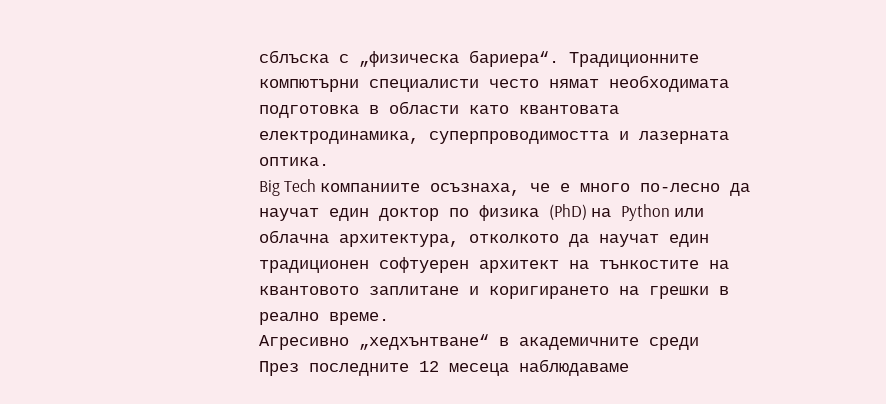сблъска с „физическа бариера“. Традиционните компютърни специалисти често нямат необходимата подготовка в области като квантовата електродинамика, суперпроводимостта и лазерната оптика.
Big Tech компаниите осъзнаха, че е много по-лесно да научат един доктор по физика (PhD) на Python или облачна архитектура, отколкото да научат един традиционен софтуерен архитект на тънкостите на квантовото заплитане и коригирането на грешки в реално време.
Агресивно „хедхънтване“ в академичните среди
През последните 12 месеца наблюдаваме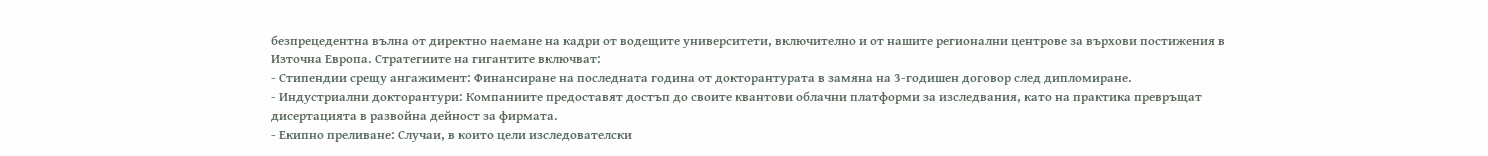безпрецедентна вълна от директно наемане на кадри от водещите университети, включително и от нашите регионални центрове за върхови постижения в Източна Европа. Стратегиите на гигантите включват:
- Стипендии срещу ангажимент: Финансиране на последната година от докторантурата в замяна на 3-годишен договор след дипломиране.
- Индустриални докторантури: Компаниите предоставят достъп до своите квантови облачни платформи за изследвания, като на практика превръщат дисертацията в развойна дейност за фирмата.
- Екипно преливане: Случаи, в които цели изследователски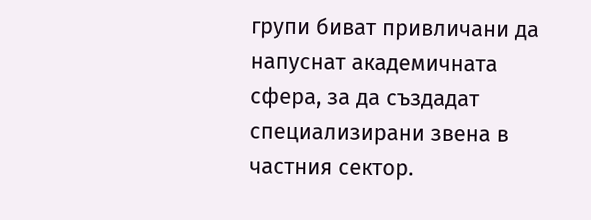групи биват привличани да напуснат академичната сфера, за да създадат специализирани звена в частния сектор.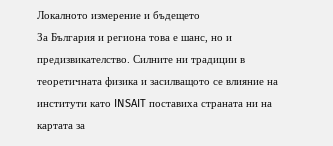Локалното измерение и бъдещето
За България и региона това е шанс, но и предизвикателство. Силните ни традиции в теоретичната физика и засилващото се влияние на институти като INSAIT поставиха страната ни на картата за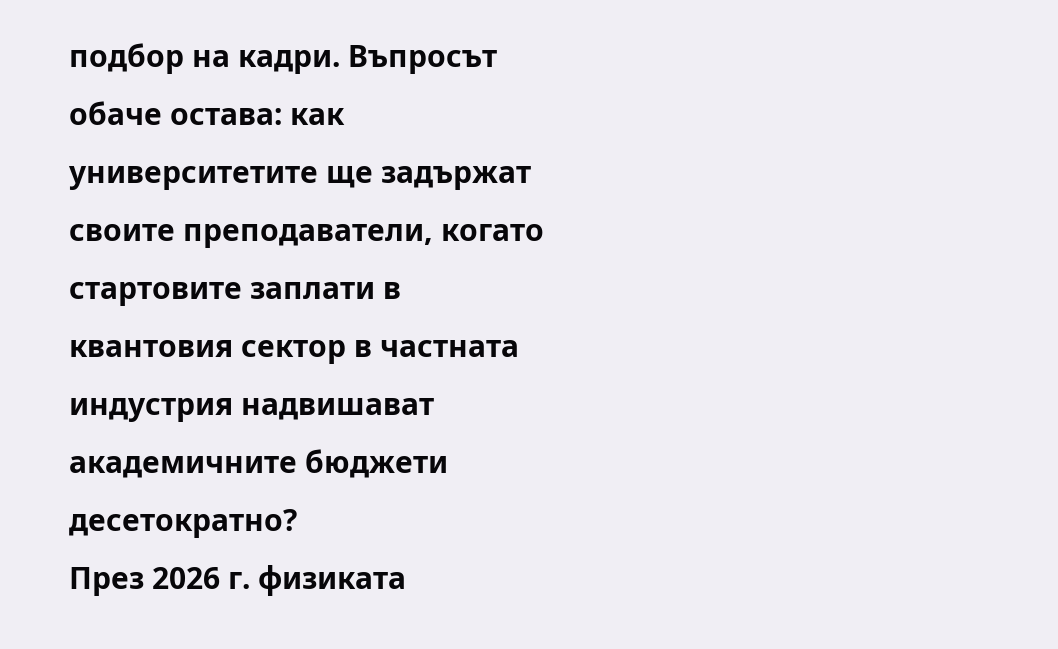подбор на кадри. Въпросът обаче остава: как университетите ще задържат своите преподаватели, когато стартовите заплати в квантовия сектор в частната индустрия надвишават академичните бюджети десетократно?
През 2026 г. физиката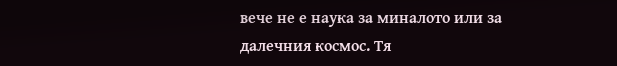вече не е наука за миналото или за далечния космос. Тя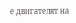е двигателят на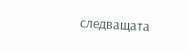следващата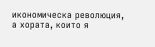икономическа революция, а хората, които я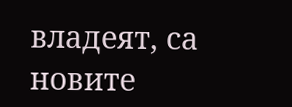владеят, са новите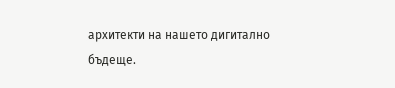архитекти на нашето дигитално бъдеще.